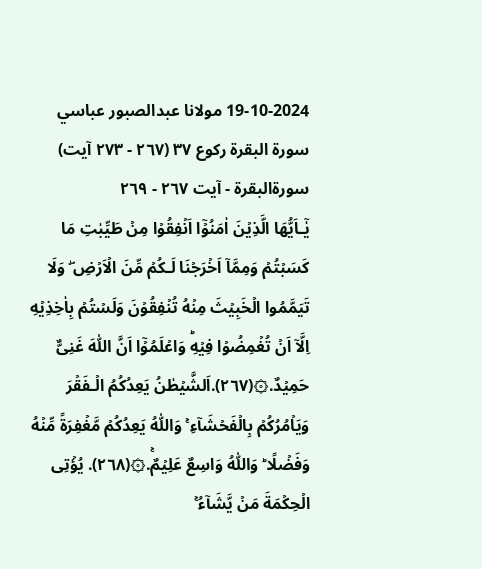19-10-2024 مولانا عبدالصبور عباسي
سورة البقرة رکوع ۳۷ (۲٦۷ - ۲۷۳ آیت)
سورةالبقرة - آيت ۲٦۷ - ۲٦۹
يٰۤـاَيُّهَا الَّذِيۡنَ اٰمَنُوۡۤا اَنۡفِقُوۡا مِنۡ طَيِّبٰتِ مَا كَسَبۡتُمۡ وَمِمَّاۤ اَخۡرَجۡنَا لَـكُمۡ مِّنَ الۡاَرۡضِ ۖ وَلَا تَيَمَّمُوا الۡخَبِيۡثَ مِنۡهُ تُنۡفِقُوۡنَ وَلَسۡتُمۡ بِاٰخِذِيۡهِ اِلَّاۤ اَنۡ تُغۡمِضُوۡا فِيۡهِؕ وَاعۡلَمُوۡۤا اَنَّ اللّٰهَ غَنِىٌّ حَمِيۡدٌ.۞(۲٦۷).اَلشَّيۡطٰنُ يَعِدُكُمُ الۡـفَقۡرَ وَيَاۡمُرُكُمۡ بِالۡفَحۡشَآءِ ۚ وَاللّٰهُ يَعِدُكُمۡ مَّغۡفِرَةً مِّنۡهُ وَفَضۡلًا ؕ وَاللّٰهُ وَاسِعٌ عَلِيۡمٌۚ.۞(۲٦۸). يُؤۡتِى الۡحِكۡمَةَ مَنۡ يَّشَآءُ ۚ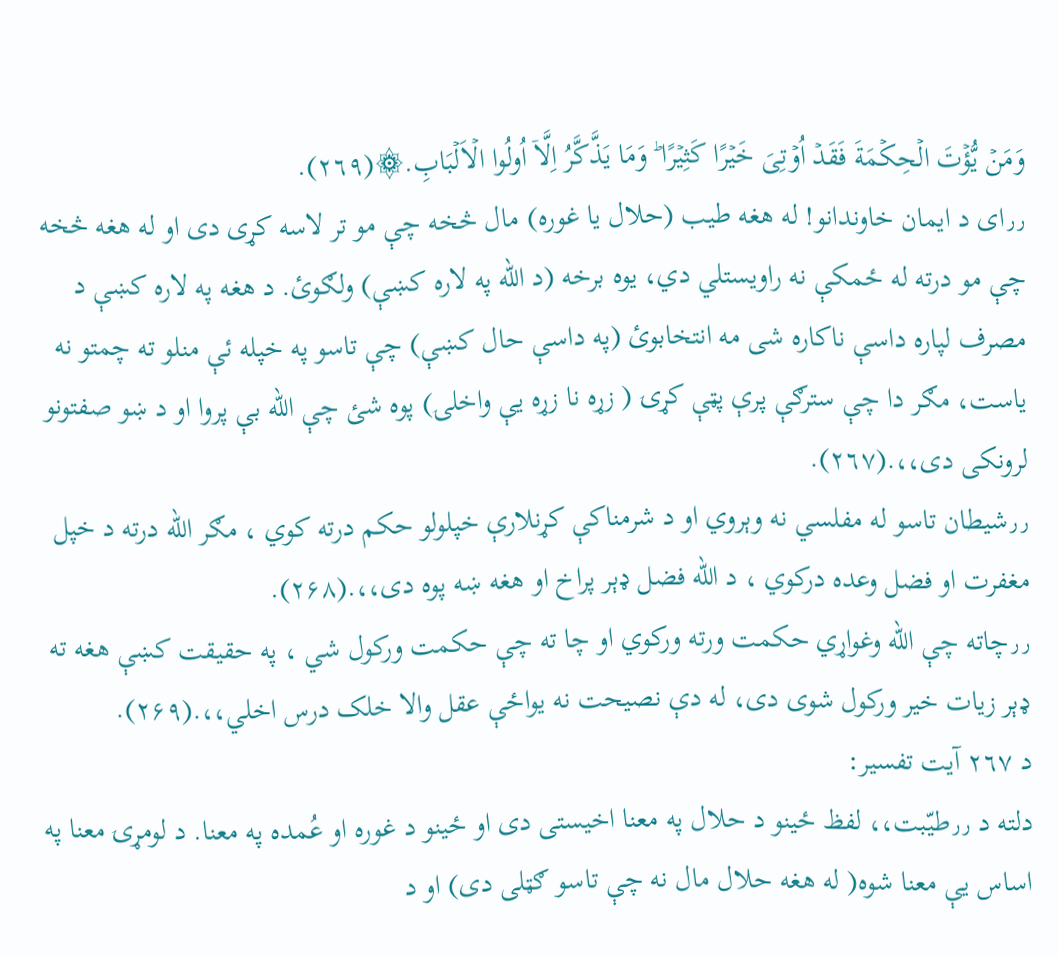وَمَنۡ يُّؤۡتَ الۡحِكۡمَةَ فَقَدۡ اُوۡتِىَ خَيۡرًا كَثِيۡرًا ؕ وَمَا يَذَّكَّرُ اِلَّاۤ اُولُوا الۡاَلۡبَابِ.۞(۲٦۹).
٫٫ای د ايمان خاوندانو! له هغه طيب (حلال يا غوره) مال څخه چې مو تر لاسه کړی دی او له هغه څخه چې مو درته له ځمکې نه راويستلي دي، يوه برخه (د الله په لاره کښې) ولګوئ. د هغه په لاره کښې د مصرف لپاره داسې ناکاره شی مه انتخابوئ (په داسې حال کښې) چې تاسو په خپله ئې منلو ته چمتو نه ياست، مګر دا چې سترګې پرې پټې کړۍ ( زړه نا زړه يې واخلۍ) پوه شئ چې الله بې پروا او د ښو صفتونو لرونکی دی،،.(۲٦۷).
٫٫شيطان تاسو له مفلسي نه وېروي او د شرمناکې کړنلارې خپلولو حکم درته کوي ، مګر الله درته د خپل مغفرت او فضل وعده درکوي ، د الله فضل ډېر پراخ او هغه ښه پوه دی،،.(۲۶۸).
٫٫چاته چې الله وغواړي حکمت ورته ورکوي او چا ته چې حکمت ورکول شي ، په حقيقت کښې هغه ته ډېر زيات خير ورکول شوی دی، له دې نصيحت نه يواځې عقل والا خلک درس اخلي،،.(۲۶۹).
د ۲٦۷ آيت تفسير:
دلته د ٫٫طیّبت،، لفظ ځينو د حلال په معنا اخيستی دی او ځينو د غوره او عُمده په معنا. د لومړۍ معنا په اساس يې معنا شوه( له هغه حلال مال نه چې تاسو ګټلی دی) او د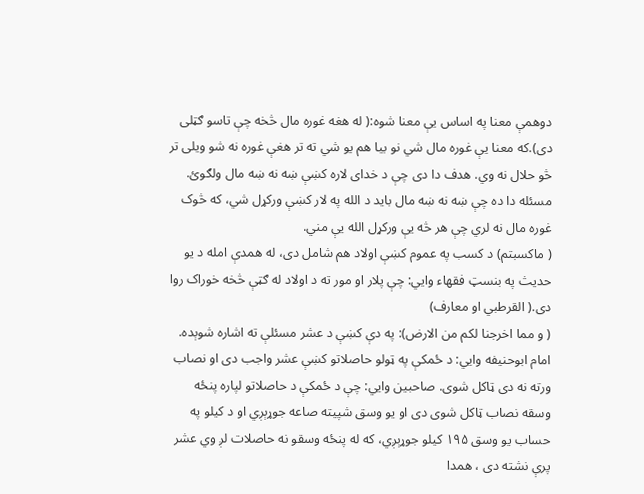دوهمې معنا په اساس يې معنا شوه:( له هغه غوره مال څخه چې تاسو ګټلی دی).که معنا يې غوره مال شي نو بيا هم يو شي ته تر هغې غوره نه شو ويلی تر څو حلال نه وي. هدف دا دی چې د خدای لاره کښې ښه نه ښه مال ولګوئ.
مسئله دا ده چې ښه نه ښه مال بايد د الله په لار کښې ورکړل شي، که څوک غوره مال نه لري چې هر څه يې ورکړل الله يې مني.
( ماکسبتم) د کسب په عموم کښې اولاد هم شامل دی، له همدې امله د يو حديث په بنسټ فقهاء وايي: چې پلار او مور ته د اولاد له ګټې څخه خوراک روا دی.( القرطبي او معارف)
( و مما اخرجنا لکم من الارض): په دې کښې د عشر مسئلې ته اشاره شوېده. امام ابوحنيفه وايي: د ځمکې په ټولو حاصلاتو کښې عشر واجب دی او نصاب ورته نه دی ټاکل شوی. صاحبين وايي: چې د ځمکې د حاصلاتو لپاره پنځه وسقه نصاب ټاکل شوی دی او يو وسق شپيته صاعه جوړېږي او د کيلو په حساب يو وسق ۱۹۵ کيلو جوړېږي، که له پنځه وسقو نه حاصلات لږ وي عشر پرې نشته دی ، همدا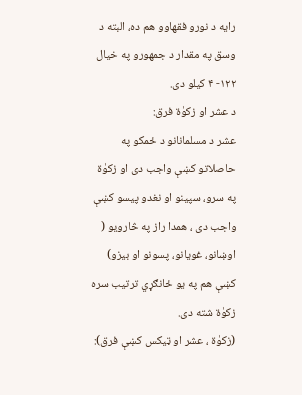رايه د نورو فقهاوو هم ده، البته د وسق په مقدار د جمهورو په خيال ۱۲۲- ۴ کيلو دی.
د عشر او زکوٰة فرق:
عشر د مسلمانانو د ځمکو په حاصلاتو کښې واجب دی او زکوٰة په سرو، سپينو او نغدو پيسو کښې واجب دی ، همدا راز په څارويو ( اوښانو، غويانو، پسونو او بيزو) کښې هم په يو ځانګړي ترتيب سره زکوٰة شته دی.
(زکوٰة ، عشر او ټيکس کښې فرق):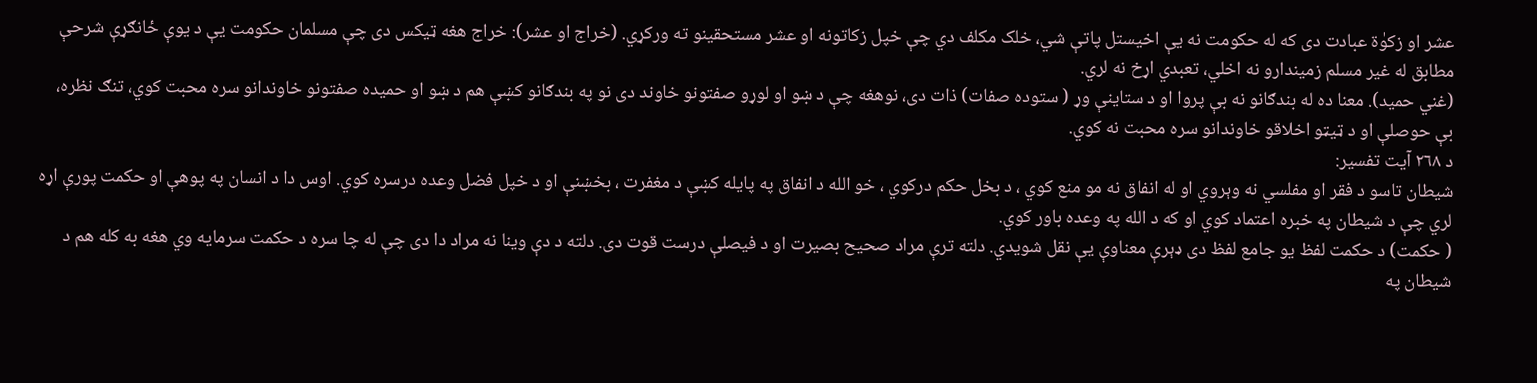عشر او زکوٰة عبادت دی که له حکومت نه يې اخيستل پاتې شي، خلک مکلف دي چې خپل زکاتونه او عشر مستحقينو ته ورکړي. (خراج او عشر): خراج هغه ټيکس دی چې مسلمان حکومت يې د يوې ځانګړې شرحې مطابق له غیر مسلم زميندارو نه اخلي، تعبدي اړخ نه لري.
(غني حميد). معنا ده له بندګانو نه بې پروا او د ستاينې وړ ( ستوده صفات) ذات دی، نوهغه چې د ښو او لوړو صفتونو خاوند دی نو په بندګانو کښې هم د ښو او حميده صفتونو خاوندانو سره محبت کوي، تنګ نظره، بې حوصلې او د ټيټو اخلاقو خاوندانو سره محبت نه کوي.
د ۲٦۸ آيت تفسير:
شيطان تاسو د فقر او مفلسي نه وېروي او له انفاق نه مو منع کوي ، د بخل حکم درکوي ، خو الله د انفاق په پايله کښې د مغفرت ، بخښنې او د خپل فضل وعده درسره کوي. اوس دا د انسان په پوهې او حکمت پورې اړه لري چې د شيطان په خبره اعتماد کوي او که د الله په وعده باور کوي.
( حکمت) د حکمت لفظ يو جامع لفظ دی ډېرې معناوې يې نقل شويدي. دلته ترې مراد صحيح بصيرت او د فيصلې درست قوت دی. دلته د دې وينا نه مراد دا دی چې له چا سره د حکمت سرمايه وي هغه به کله هم د شيطان په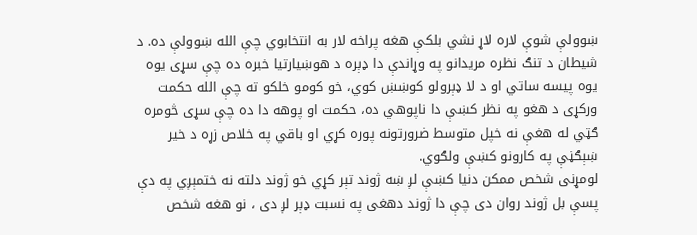ښوولې شوې لاره لاړ نشي بلکې هغه پراخه لار به انتخابوي چې الله ښوولې ده. د شيطان د تنګ نظره مريدانو په وړاندې دا ډېره د هوښیارتیا خبره ده چې سړی يوه يوه پيسه ساتي او د لا ډېرولو کوښښ کوي، خو کومو خلکو ته چې الله حکمت ورکړی د هغو په نظر کښې دا ناپوهي ده، حکمت او پوهه دا ده چې سړی څومره ګټي له هغې نه خپل متوسط ضرورتونه پوره کړي او باقي په خلاص زړه د خير ښېګڼې په کارونو کښې ولګوي.
لومړنی شخص ممکن دنيا کښې لږ ښه ژوند تېر کړي خو ژوند دلته نه ختمېږي په دې پسې بل ژوند روان دی چې دا ژوند دهغی په نسبت ډېر لږ دی ، نو هغه شخص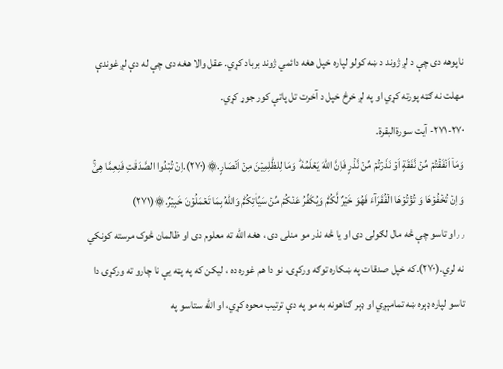ناپوهه دی چې د لږ ژوند د ښه کولو لپاره خپل هغه دائمي ژوند برباد کړي. عقل والا هغه دی چې له دې لږ غوندې مهلت نه ګټه پورته کړي او په لږ خرڅ خپل د آخرت تل پاتې کور جوړ کړي.
۲۷۱-۲۷۰- آيت سورةالبقرة.
وَمَاۤ اَنۡفَقۡتُمۡ مِّنۡ نَّفَقَةٍ اَوۡ نَذَرۡتُمۡ مِّنۡ نَّذۡرٍ فَاِنَّ اللّٰهَ يَعۡلَمُهٗ ؕ وَمَا لِلظّٰلِمِيۡنَ مِنۡ اَنۡصَارٍ.۞(۲۷۰).اِنۡ تُبۡدُوا الصَّدَقٰتِ فَنِعِمَّا هِىَۚ وَاِنۡ تُخۡفُوۡهَا وَ تُؤۡتُوۡهَا الۡفُقَرَآءَ فَهُوَ خَيۡرٌ لَّكُمۡؕ وَيُكَفِّرُ عَنۡكُمۡ مِّنۡ سَيِّاٰتِكُمۡؕ وَاللّٰهُ بِمَا تَعۡمَلُوۡنَ خَبِيۡرٌ.۞(۲۷۱)
٫٫او تاسو چې څه مال لګولی دی او يا څه نذر مو منلی دی ، هغه الله ته معلوم دی او ظالمان څوک مرسته کونکي نه لري.(۲۷۰).که خپل صدقات په ښکاره توګه ورکړۍ، نو دا هم غوره ده ، ليکن که په پټه يې نا چارو ته ورکړۍ دا تاسو لپاره ډېره ښه تمامېږي او ډېر ګناهونه به مو په دې ترتيب محوه کړي، او الله ستاسو په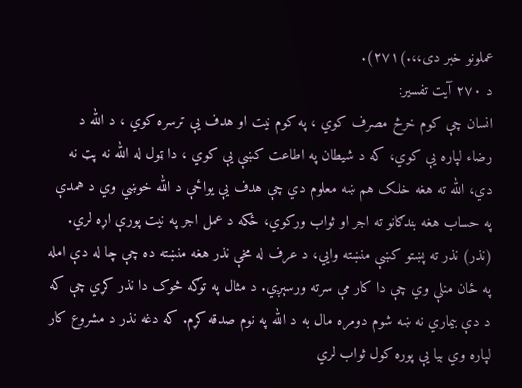عملونو خبر دی،،.)۲۷۱).
د ۲۷۰ آيت تفسير:
انسان چې کوم خرڅ مصرف کوي ، په کوم نيت او هدف يې ترسره کوي ، د الله د رضاء لپاره يې کوي، که د شيطان په اطاعت کښې يې کوي ، دا ټول له الله نه پټ نه دي، الله ته هغه خلک هم ښه معلوم دي چې هدف يې يواځې د الله خوښي وي د همدې په حساب هغه بندګانو ته اجر او ثواب ورکوي، ځکه د عمل اجر په نيت پورې اړه لري.
(نذر) نذر ته پښتو کښې منښته وايي، د عرف له مخې نذر هغه منښته ده چې چا له دې امله په ځان منلې وي چې دا کار مې سرته ورسېږي. د مثال په توګه څوک دا نذر کړي چې که د دې بيماري نه ښه شوم دومره مال به د الله په نوم صدقه کړم. که دغه نذر د مشروع کار لپاره وي بيا يې پوره کول ثواب لري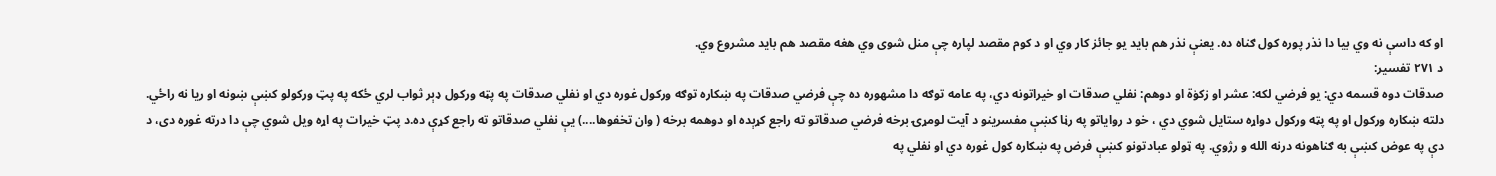او که داسې نه وي بيا دا نذر پوره کول ګناه ده. يعنې نذر هم بايد يو جائز کار وي او د کوم مقصد لپاره چې منل شوی وي هغه مقصد هم بايد مشروع وي.
د ۲۷۱ تفسير:
صدقات دوه قسمه دي: يو فرضي لکه: عشر او زکوٰة او دوهم: نفلي صدقات او خیراتونه دي، په عامه توګه دا مشهوره ده چې فرضي صدقات په ښکاره توګه ورکول غوره دي او نفلي صدقات په پټه ورکول ډېر ثواب لري ځکه په پټ ورکولو کښې ښونه او ريا نه راځي.
دلته ښکاره ورکول او په پټه ورکول دواړه ستايل شوي دي ، خو د رواياتو په رڼا کښې مفسرينو د آيت لومړۍ برخه فرضي صدقاتو ته راجع کړېده او دوهمه برخه ( وان تخفوها....) يې نفلي صدقاتو ته راجع کړې ده.د پټ خيرات په اړه ويل شوي چې دا درته غوره دی، د دې په عوض کښې به ګناهونه درنه الله و رژوي. په ټولو عبادتونو کښې فرض په ښکاره کول غوره دي او نفلي په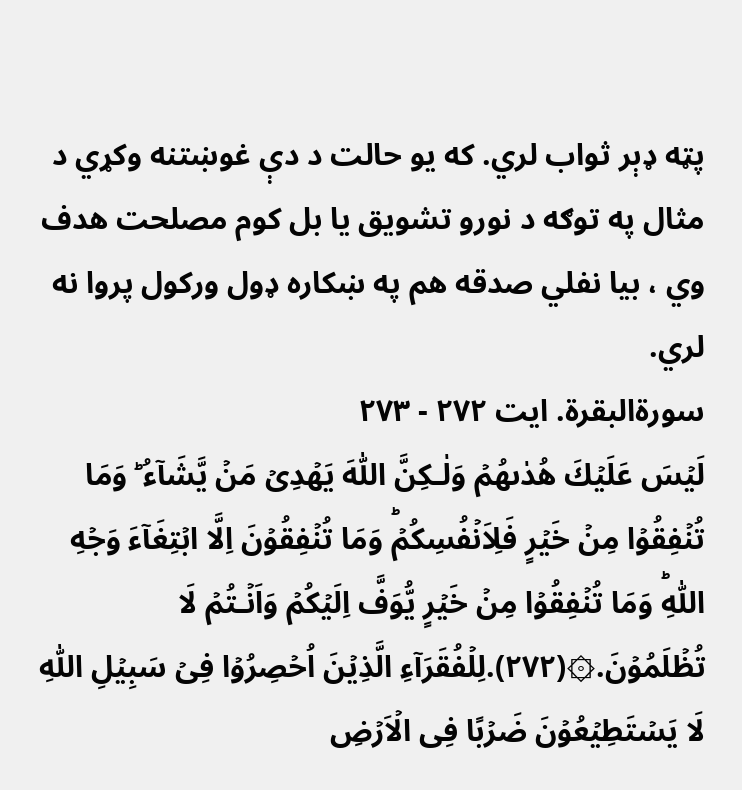پټه ډېر ثواب لري. که يو حالت د دې غوښتنه وکړي د مثال په توګه د نورو تشويق يا بل کوم مصلحت هدف وي ، بيا نفلي صدقه هم په ښکاره ډول ورکول پروا نه لري.
سورةالبقرة. ايت ۲۷۲ - ۲۷۳
لَيۡسَ عَلَيۡكَ هُدٰٮهُمۡ وَلٰـكِنَّ اللّٰهَ يَهۡدِىۡ مَنۡ يَّشَآءُ ؕ وَمَا تُنۡفِقُوۡا مِنۡ خَيۡرٍ فَلِاَنۡفُسِكُمۡؕ وَمَا تُنۡفِقُوۡنَ اِلَّا ابۡتِغَآءَ وَجۡهِ اللّٰهِؕ وَمَا تُنۡفِقُوۡا مِنۡ خَيۡرٍ يُّوَفَّ اِلَيۡكُمۡ وَاَنۡـتُمۡ لَا تُظۡلَمُوۡنَ.۞(۲۷۲).لِلۡفُقَرَآءِ الَّذِيۡنَ اُحۡصِرُوۡا فِىۡ سَبِيۡلِ اللّٰهِ لَا يَسۡتَطِيۡعُوۡنَ ضَرۡبًا فِى الۡاَرۡضِ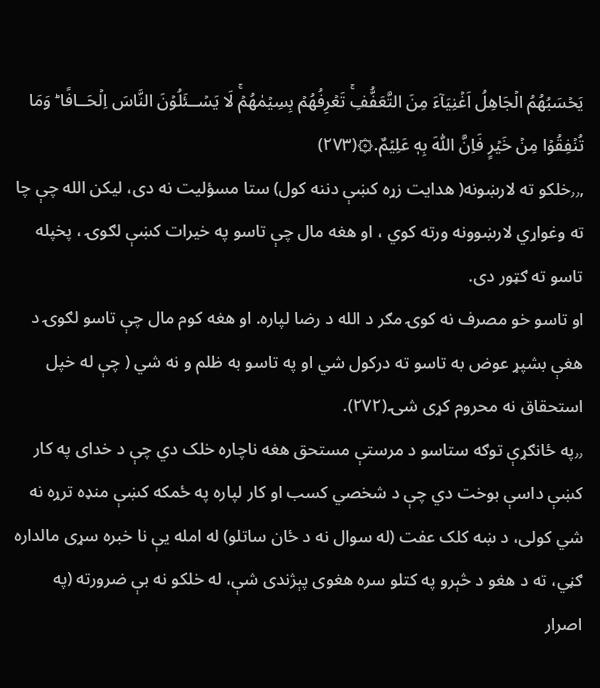يَحۡسَبُهُمُ الۡجَاهِلُ اَغۡنِيَآءَ مِنَ التَّعَفُّفِۚ تَعۡرِفُهُمۡ بِسِيۡمٰهُمۡۚ لَا يَسۡــئَلُوۡنَ النَّاسَ اِلۡحَــافًا ؕ وَمَا تُنۡفِقُوۡا مِنۡ خَيۡرٍ فَاِنَّ اللّٰهَ بِهٖ عَلِيۡمٌ.۞(۲۷۳)
,٫٫خلکو ته لارښونه( هدايت زړه کښې دننه کول) ستا مسؤليت نه دی، ليکن الله چې چا ته وغواړي لارښوونه ورته کوي ، او هغه مال چې تاسو په خيرات کښې لګوۍ ، پخپله تاسو ته ګټور دی.
او تاسو خو مصرف نه کوۍ مګر د الله د رضا لپاره. او هغه کوم مال چې تاسو لګوۍ د هغې بشپړ عوض به تاسو ته درکول شي او په تاسو به ظلم و نه شي ( چې له خپل استحقاق نه محروم کړی شۍ.(۲۷۲).
٫٫په ځانګړې توګه ستاسو د مرستې مستحق هغه ناچاره خلک دي چې د خدای په کار کښې داسې بوخت دي چې د شخصي کسب او کار لپاره په ځمکه کښې منډه ترړه نه شي کولی، د ښه کلک عفت (له سوال نه د ځان ساتلو) له امله يې نا خبره سړی مالداره ګڼي، ته د هغو د څېرو په کتلو سره هغوی پېژندی شې، له خلکو نه بې ضرورته (په اصرار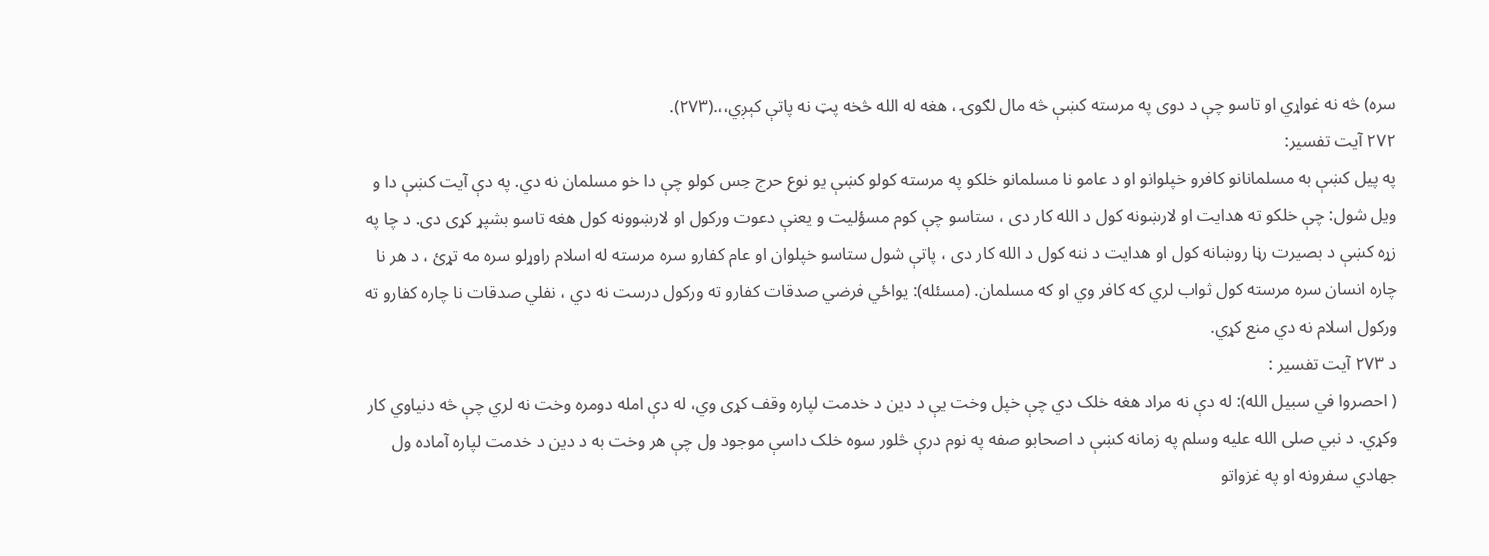سره) څه نه غواړي او تاسو چې د دوی په مرسته کښې څه مال لګوۍ ، هغه له الله څخه پټ نه پاتې کېږي،،.(۲۷۳).
۲۷۲ آيت تفسير:
په پيل کښې به مسلمانانو کافرو خپلوانو او د عامو نا مسلمانو خلکو په مرسته کولو کښې يو نوع حرج حِس کولو چې دا خو مسلمان نه دي. په دې آيت کښې دا و ويل شول: چې خلکو ته هدايت او لارښونه کول د الله کار دی ، ستاسو چې کوم مسؤليت و يعنې دعوت ورکول او لارښوونه کول هغه تاسو بشپړ کړی دی. د چا په زړه کښې د بصيرت رڼا روښانه کول او هدايت د ننه کول د الله کار دی ، پاتې شول ستاسو خپلوان او عام کفارو سره مرسته له اسلام راوړلو سره مه تړئ ، د هر نا چاره انسان سره مرسته کول ثواب لري که کافر وي او که مسلمان. (مسئله): يواځي فرضي صدقات کفارو ته ورکول درست نه دي ، نفلي صدقات نا چاره کفارو ته ورکول اسلام نه دي منع کړي.
د ۲۷۳ آيت تفسير :
( احصروا في سبيل الله): له دې نه مراد هغه خلک دي چې خپل وخت يې د دين د خدمت لپاره وقف کړی وي، له دې امله دومره وخت نه لري چې څه دنياوي کار وکړي. د نبي صلى الله عليه وسلم په زمانه کښې د اصحابو صفه په نوم درې څلور سوه خلک داسې موجود ول چې هر وخت به د دين د خدمت لپاره آماده ول جهادي سفرونه او په غزواتو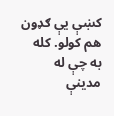کښې يې ګډون هم کولو. کله به چې له مدينې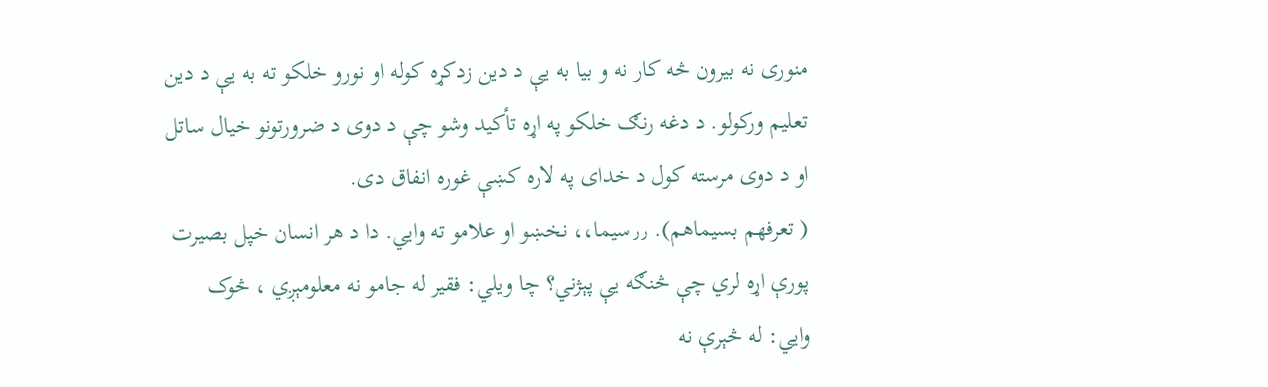منوری نه بيرون څه کار نه و بيا به يې د دين زدکړه کوله او نورو خلکو ته به يې د دين تعليم ورکولو. د دغه رنګ خلکو په اړه تأکيد وشو چې د دوی د ضرورتونو خيال ساتل او د دوی مرسته کول د خدای په لاره کښې غوره انفاق دی.
( تعرفهم بسيماهم). ٫٫سيما،، نخښو او علامو ته وايي. دا د هر انسان خپل بصيرت پورې اړه لري چې څنګه يې پېژني؟ چا ويلي: فقير له جامو نه معلومېږي ، څوک وايي: له څېرې نه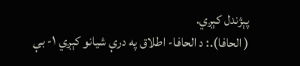پېژندل کېږي.
( الحافا).: د الحافا- اطلاق په درې شيانو کېږي ۱- بې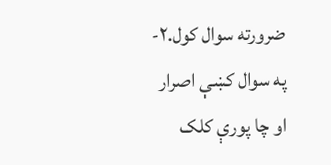ضرورته سوال کول.۲- په سوال کښې اصرار او چا پورې کلک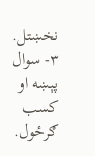نخښتل. ۳- سوال پېښه او کسب ګرځول.